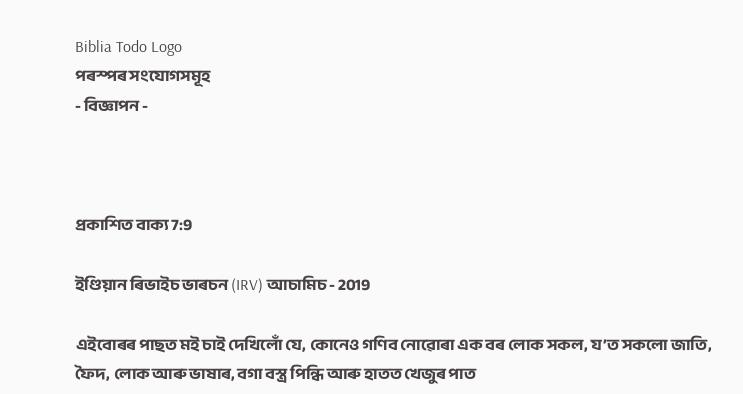Biblia Todo Logo
পৰস্পৰ সংযোগসমূহ
- বিজ্ঞাপন -



প্ৰকাশিত বাক্য 7:9

ইণ্ডিয়ান ৰিভাইচ ভাৰচন (IRV) আচামিচ - 2019

এইবোৰৰ পাছত মই চাই দেখিলোঁ যে, কোনেও গণিব নোৱোৰা এক বৰ লোক সকল, য’ত সকলো জাতি, ফৈদ, লোক আৰু ভাষাৰ, বগা বস্ত্ৰ পিন্ধি আৰু হাতত খেজুৰ পাত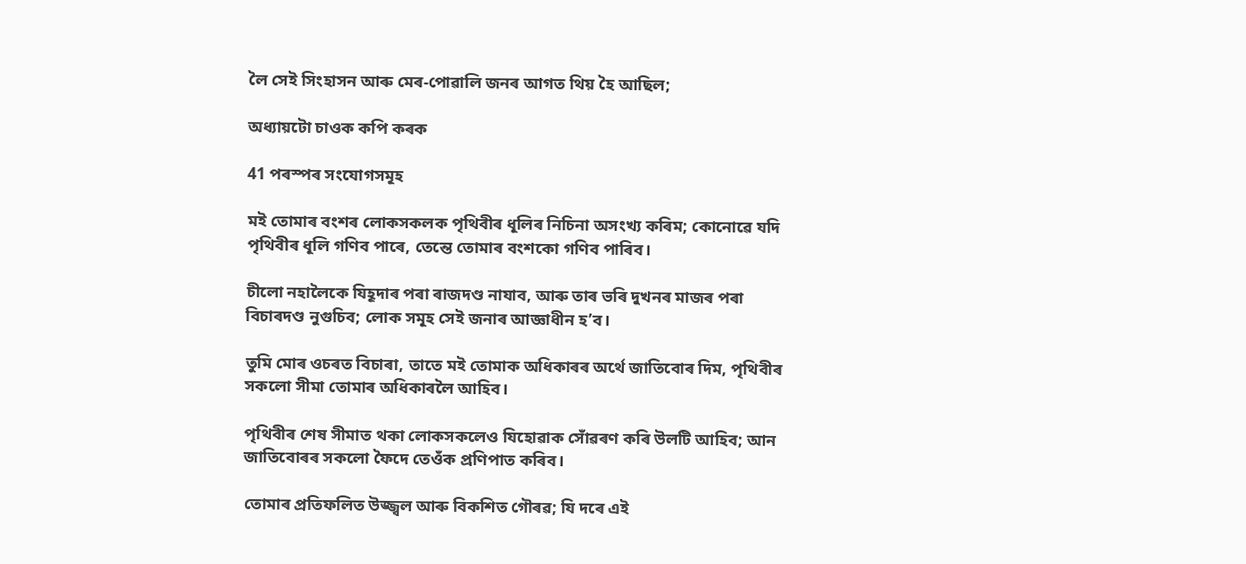লৈ সেই সিংহাসন আৰু মেৰ-পোৱালি জনৰ আগত থিয় হৈ আছিল;

অধ্যায়টো চাওক কপি কৰক

41 পৰস্পৰ সংযোগসমূহ

মই তোমাৰ বংশৰ লোকসকলক পৃথিবীৰ ধূলিৰ নিচিনা অসংখ্য কৰিম; কোনোৱে যদি পৃথিবীৰ ধূলি গণিব পাৰে, তেন্তে তোমাৰ বংশকো গণিব পাৰিব।

চীলো নহালৈকে যিহূদাৰ পৰা ৰাজদণ্ড নাযাব, আৰু তাৰ ভৰি দুখনৰ মাজৰ পৰা বিচাৰদণ্ড নুগুচিব; লোক সমূহ সেই জনাৰ আজ্ঞাধীন হ’ব।

তুমি মোৰ ওচৰত বিচাৰা, তাতে মই তোমাক অধিকাৰৰ অৰ্থে জাতিবোৰ দিম, পৃথিবীৰ সকলো সীমা তোমাৰ অধিকাৰলৈ আহিব।

পৃথিবীৰ শেষ সীমাত থকা লোকসকলেও যিহোৱাক সোঁৱৰণ কৰি উলটি আহিব; আন জাতিবোৰৰ সকলো ফৈদে তেওঁক প্ৰণিপাত কৰিব।

তোমাৰ প্রতিফলিত উজ্জ্বল আৰু বিকশিত গৌৰৱ; যি দৰে এই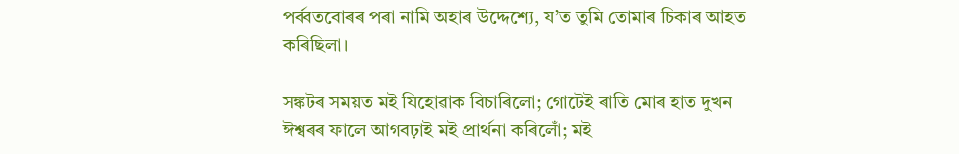পৰ্ব্বতবোৰৰ পৰা নামি অহাৰ উদ্দেশ্যে, য’ত তুমি তোমাৰ চিকাৰ আহত কৰিছিলা।

সঙ্কটৰ সময়ত মই যিহোৱাক বিচাৰিলো; গোটেই ৰাতি মোৰ হাত দুখন ঈশ্বৰৰ ফালে আগবঢ়াই মই প্রার্থনা কৰিলোঁ; মই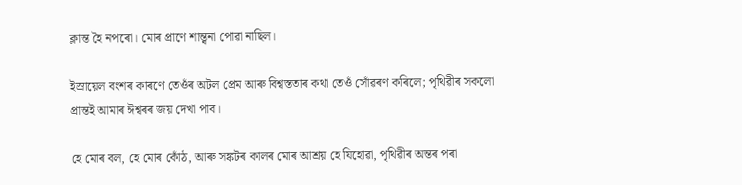ক্লান্ত হৈ নপৰো। মোৰ প্রাণে শান্ত্বনা পোৱা নাছিল।

ইস্ৰায়েল বংশৰ কাৰণে তেওঁৰ অটল প্রেম আৰু বিশ্বস্ততাৰ কথা তেওঁ সোঁৱৰণ কৰিলে; পৃথিৱীৰ সকলো প্রান্তই আমাৰ ঈশ্বৰৰ জয় দেখা পাব।

হে মোৰ বল, হে মোৰ কোঁঠ, আৰু সঙ্কটৰ কালৰ মোৰ আশ্ৰয় হে যিহোৱা, পৃথিৱীৰ অন্তৰ পৰা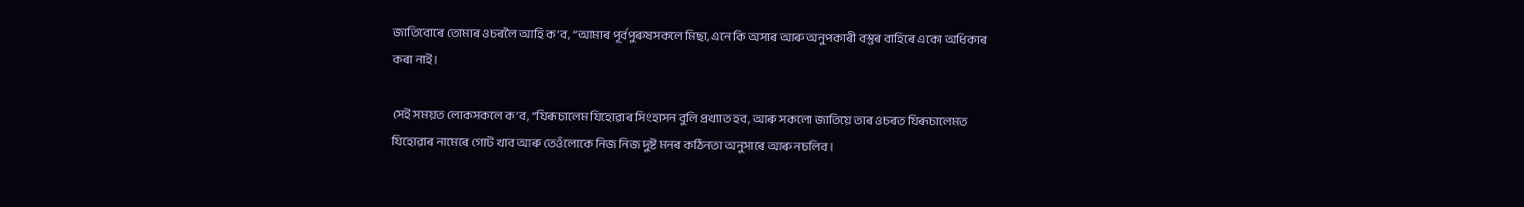জাতিবোৰে তোমাৰ ওচৰলৈ আহি ক’ব, “আমাৰ পূৰ্বপুৰুষসকলে মিছা, এনে কি অসাৰ আৰু অনুপকাৰী বস্তুৰ বাহিৰে একো অধিকাৰ কৰা নাই।

সেই সময়ত লোকসকলে ক’ব, “যিৰূচালেম যিহোৱাৰ সিংহাসন বুলি প্ৰখ্যাত হব, আৰু সকলো জাতিয়ে তাৰ ওচৰত যিৰূচালেমত যিহোৱাৰ নামেৰে গোট খাব আৰু তেওঁলোকে নিজ নিজ দুষ্ট মনৰ কঠিনতা অনুসাৰে আৰু নচলিব।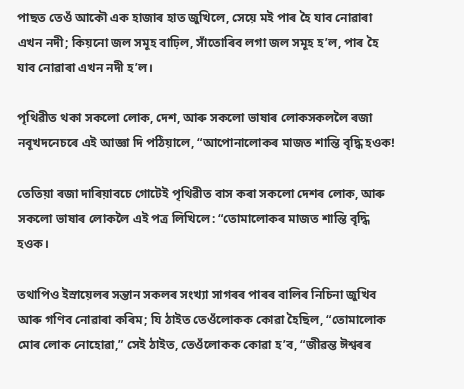পাছত তেওঁ আকৌ এক হাজাৰ হাত জুখিলে, সেয়ে মই পাৰ হৈ যাব নোৱাৰা এখন নদী; কিয়নো জল সমূহ বাঢ়িল, সাঁতোৰিব লগা জল সমূহ হ’ল, পাৰ হৈ যাব নোৱাৰা এখন নদী হ’ল।

পৃথিৱীত থকা সকলো লোক, দেশ, আৰু সকলো ভাষাৰ লোকসকললৈ ৰজা নবূখদনেচৰে এই আজ্ঞা দি পঠিয়ালে, “আপোনালোকৰ মাজত শান্তি বৃদ্ধি হওক!

তেতিয়া ৰজা দাৰিয়াবচে গোটেই পৃথিৱীত বাস কৰা সকলো দেশৰ লোক, আৰু সকলো ভাষাৰ লোকলৈ এই পত্ৰ লিখিলে: “তোমালোকৰ মাজত শান্তি বৃদ্ধি হওক।

তথাপিও ইস্ৰায়েলৰ সন্তান সকলৰ সংখ্যা সাগৰৰ পাৰৰ বালিৰ নিচিনা জুখিব আৰু গণিব নোৱাৰা কৰিম; যি ঠাইত তেওঁলোকক কোৱা হৈছিল, “তোমালোক মোৰ লোক নোহোৱা,” সেই ঠাইত, তেওঁলোকক কোৱা হ’ব, “জীৱন্ত ঈশ্বৰৰ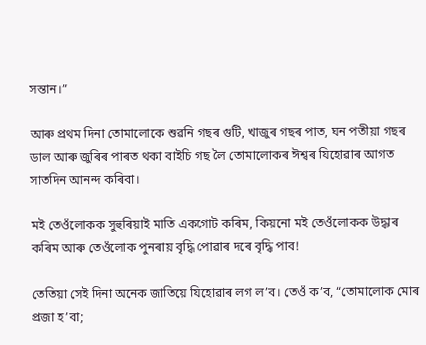সন্তান।”

আৰু প্ৰথম দিনা তোমালোকে শুৱনি গছৰ গুটি, খাজুৰ গছৰ পাত, ঘন পতীয়া গছৰ ডাল আৰু জুৰিৰ পাৰত থকা বাইচি গছ লৈ তোমালোকৰ ঈশ্বৰ যিহোৱাৰ আগত সাতদিন আনন্দ কৰিবা।

মই তেওঁলোকক সুহুৰিয়াই মাতি একগোট কৰিম, কিয়নো মই তেওঁলোকক উদ্ধাৰ কৰিম আৰু তেওঁলোক পুনৰায় বৃদ্ধি পোৱাৰ দৰে বৃদ্ধি পাব!

তেতিয়া সেই দিনা অনেক জাতিয়ে যিহোৱাৰ লগ ল’ব। তেওঁ ক’ব, “তোমালোক মোৰ প্ৰজা হ’বা;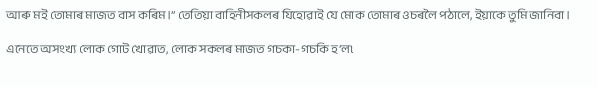আৰু মই তোমাৰ মাজত বাস কৰিম।” তেতিয়া বাহিনীসকলৰ যিহোৱাই যে মোক তোমাৰ ওচৰলৈ পঠালে, ইয়াকে তুমি জানিবা।

এনেতে অসংখ্য লোক গোট খোৱাত, লোক সকলৰ মাজত গচকা-গচকি হ’ল৷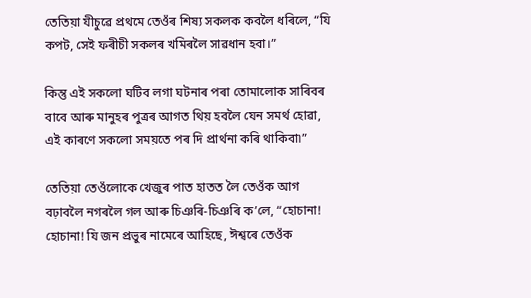তেতিয়া যীচুৱে প্ৰথমে তেওঁৰ শিষ্য সকলক কবলৈ ধৰিলে, “যি কপট, সেই ফৰীচী সকলৰ খমিৰলৈ সাৱধান হবা।”

কিন্তু এই সকলো ঘটিব লগা ঘটনাৰ পৰা তোমালোক সাৰিবৰ বাবে আৰু মানুহৰ পুত্ৰৰ আগত থিয় হবলৈ যেন সমৰ্থ হোৱা, এই কাৰণে সকলো সময়তে পৰ দি প্ৰাৰ্থনা কৰি থাকিবা৷”

তেতিয়া তেওঁলোকে খেজুৰ পাত হাতত লৈ তেওঁক আগ বঢ়াবলৈ নগৰলৈ গল আৰু চিঞৰি-চিঞৰি ক’লে, “হোচানা! হোচানা! যি জন প্ৰভুৰ নামেৰে আহিছে, ঈশ্বৰে তেওঁক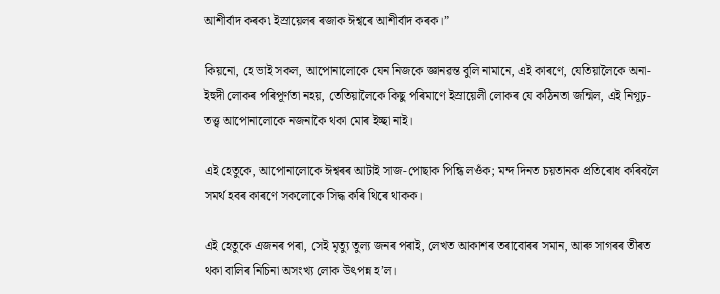আশীর্বাদ কৰক৷ ইস্ৰায়েলৰ ৰজাক ঈশ্বৰে আশীর্বাদ কৰক।”

কিয়নো, হে ভাই সকল, আপোনালোকে যেন নিজকে জ্ঞানৱন্ত বুলি নামানে, এই কাৰণে, যেতিয়ালৈকে অনা-ইহুদী লোকৰ পৰিপূৰ্ণতা নহয়, তেতিয়ালৈকে কিছু পৰিমাণে ইস্ৰায়েলী লোকৰ যে কঠিনতা জন্মিল, এই নিগূঢ়-তত্ত্ব আপোনালোকে নজনাকৈ থকা মোৰ ইচ্ছা নাই।

এই হেতুকে, আপোনালোকে ঈশ্বৰৰ আটাই সাজ-পোছাক পিন্ধি লওঁক; মন্দ দিনত চয়তানক প্ৰতিৰোধ কৰিবলৈ সমর্থ হবৰ কাৰণে সকলোকে সিদ্ধ কৰি থিৰে থাকক।

এই হেতুকে এজনৰ পৰা, সেই মৃত্যু তুল্য জনৰ পৰাই, লেখত আকাশৰ তৰাবোৰৰ সমান, আৰু সাগৰৰ তীৰত থকা বালিৰ নিচিনা অসংখ্য লোক উৎপন্ন হ’ল।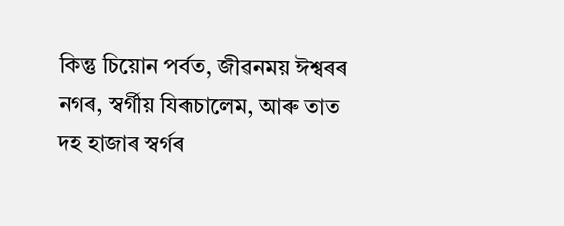কিন্তু চিয়োন পৰ্বত, জীৱনময় ঈশ্বৰৰ নগৰ, স্বৰ্গীয় যিৰূচালেম, আৰু তাত দহ হাজাৰ স্বৰ্গৰ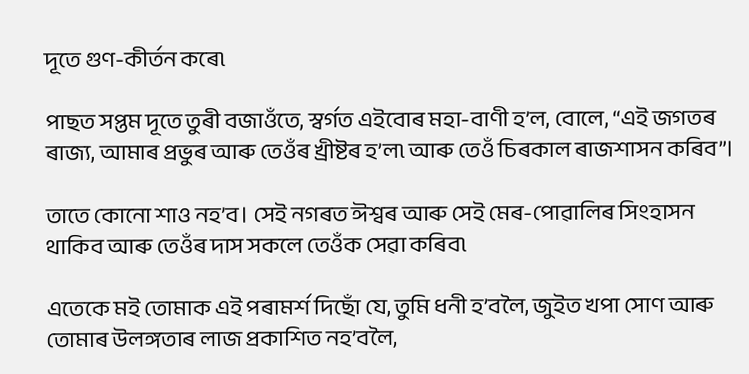দূতে গুণ-কীৰ্তন কৰে৷

পাছত সপ্তম দূতে তুৰী বজাওঁতে, স্বৰ্গত এইবোৰ মহা-বাণী হ’ল, বোলে, “এই জগতৰ ৰাজ্য, আমাৰ প্ৰভুৰ আৰু তেওঁৰ খ্ৰীষ্টৰ হ’ল৷ আৰু তেওঁ চিৰকাল ৰাজশাসন কৰিব”।

তাতে কোনো শাও নহ’ব। সেই নগৰত ঈশ্বৰ আৰু সেই মেৰ-পোৱালিৰ সিংহাসন থাকিব আৰু তেওঁৰ দাস সকলে তেওঁক সেৱা কৰিব৷

এতেকে মই তোমাক এই পৰামৰ্শ দিছোঁ যে, তুমি ধনী হ’বলৈ, জুইত খপা সোণ আৰু তোমাৰ উলঙ্গতাৰ লাজ প্ৰকাশিত নহ’বলৈ,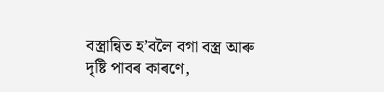বস্ত্ৰান্বিত হ’বলৈ বগা বস্ত্ৰ আৰু দৃষ্টি পাবৰ কাৰণে,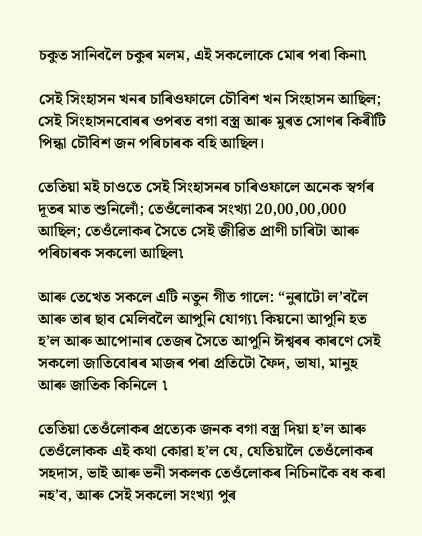চকুত সানিবলৈ চকুৰ মলম, এই সকলোকে মোৰ পৰা কিনা৷

সেই সিংহাসন খনৰ চাৰিওফালে চৌবিশ খন সিংহাসন আছিল; সেই সিংহাসনবোৰৰ ওপৰত বগা বস্ত্ৰ আৰু মুৰত সোণৰ কিৰীটি পিন্ধা চৌবিশ জন পৰিচাৰক বহি আছিল।

তেতিয়া মই চাওতে সেই সিংহাসনৰ চাৰিওফালে অনেক স্বৰ্গৰ দূতৰ মাত শুনিলোঁ; তেওঁলোকৰ সংখ্যা 20,00,00,000 আছিল; তেওঁলোকৰ সৈতে সেই জীৱিত প্ৰাণী চাৰিটা আৰু পৰিচাৰক সকলো আছিল৷

আৰু তেখেত সকলে এটি নতুন গীত গালে: “নুৰাটো ল’বলৈ আৰু তাৰ ছাব মেলিবলৈ আপুনি যোগ্য৷ কিয়নো আপুনি হত হ’ল আৰু আপোনাৰ তেজৰ সৈতে আপুনি ঈশ্বৰৰ কাৰণে সেই সকলো জাতিবোৰৰ মাজৰ পৰা প্ৰতিটো ফৈদ, ভাষা, মানুহ আৰু জাতিক কিনিলে ৷

তেতিয়া তেওঁলোকৰ প্ৰত্যেক জনক বগা বস্ত্ৰ দিয়া হ’ল আৰু তেওঁলোকক এই কথা কোৱা হ’ল যে, যেতিয়ালৈ তেওঁলোকৰ সহদাস, ভাই আৰু ভনী সকলক তেওঁলোকৰ নিচিনাকৈ বধ কৰা নহ’ব, আৰু সেই সকলো সংখ্যা পুৰ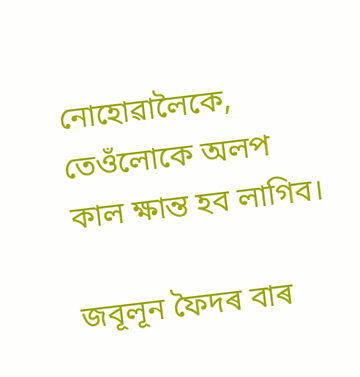নোহোৱালৈকে, তেওঁলোকে অলপ কাল ক্ষান্ত হব লাগিব।

জবূলূন ফৈদৰ বাৰ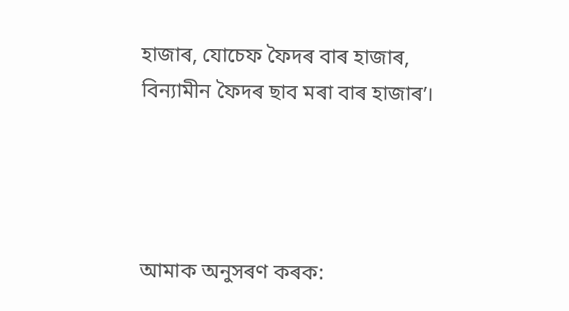হাজাৰ, যোচেফ ফৈদৰ বাৰ হাজাৰ, বিন্যামীন ফৈদৰ ছাব মৰা বাৰ হাজাৰ’।




আমাক অনুসৰণ কৰক: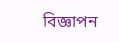বিজ্ঞাপন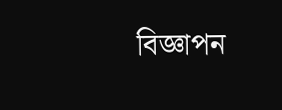বিজ্ঞাপন